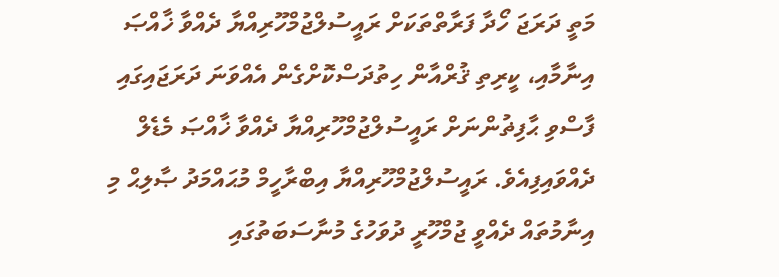މަތީ ދަރަޖަ ހޯދާ ފަރާތްތަކަށް ރައީސުލްޖުމްހޫރިއްޔާ ދެއްވާ ޚާއްޞަ އިނާމާއި، ކީރިތި ޤުރްއާން ހިތުދަސްކޮށްގެން އެއްވަނަ ދަރަޖައިގައި ފާސްވި ޙާފިޡުންނަށް ރައީސުލްޖުމްހޫރިއްޔާ ދެއްވާ ޚާއްޞަ މެޑެލް ދެއްވައިފިއެވެ. ރައީސުލްޖުމްހޫރިއްޔާ އިބްރާހީމް މުޙައްމަދު ޞާލިޙް މި އިނާމުތައް ދެއްވީ ޖުމްހޫރީ ދުވަހުގެ މުނާސަބަތުގައި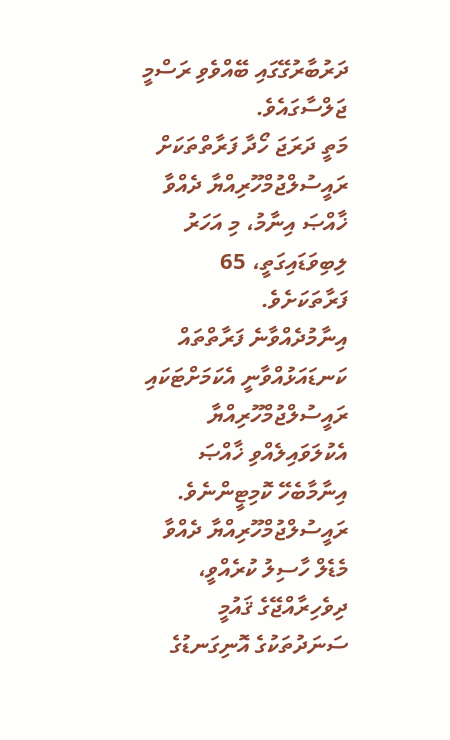ދަރުބާރުގޭގައި ބޭއްވެވި ރަސްމީ ޖަލްސާގައެވެ.
މަތީ ދަރަޖަ ހޯދާ ފަރާތްތަކަށް ރައީސުލްޖުމްހޫރިއްޔާ ދެއްވާ ޚާއްޞަ އިނާމު، މި އަހަރު ލިބިވަޑައިގަތީ، 65 ފަރާތަކަށެވެ.
އިނާމުދެއްވާނެ ފަރާތްތައް ކަނޑައަޅުއްވާނީ އެކަމަށްޓަކައި ރައީސުލްޖުމްހޫރިއްޔާ އެކުލަވައިލެއްވި ޚާއްޞަ އިނާމާބެހޭ ކޮމިޓީންނެވެ. ރައީސުލްޖުމްހޫރިއްޔާ ދެއްވާ މެޑެލް ހާސިލު ކުރެއްވީ، ދިވެހިރާއްޖޭގެ ޤައުމީ ސަނަދުތަކުގެ އޮނިގަނޑުގެ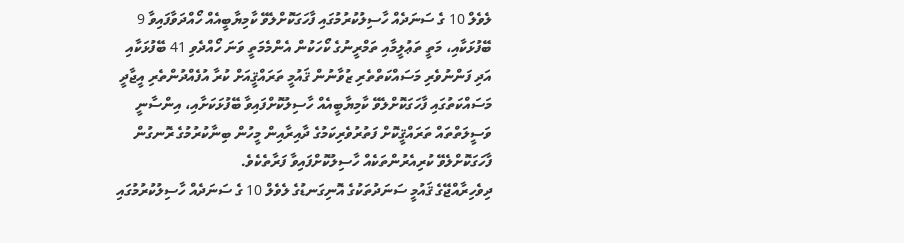ލެވެލް 10 ގެ ސަނަދެއް ހާސިލުކުރުމުގައި ފާހަގަކޮށްލެވޭ ކާމިޔާބީއެއް ހޯއްދަވާފައިވާ 9 ބޭފުޅަކާއި، މަތީ ތަޢުލީމާއި ތަމްރީނުގެ ކޯހަކުން އެންމެމަތީ ވަނަ ހޯއްދެވި 41 ބޭފުޅަކާއި އަދި ފަންނުވެރި މަސައްކަތްތެރި ޒުވާނުން ޤައުމީ ތަރައްޤީއަށް ކުރާ އުފެއްދުންތެރި އީޖާދީ މަސައްކަތުގައި ފާހަގަކޮށްލެވޭ ކާމިޔާބީއެއް ހާސިލުކޮށްފައިވާ ބޭފުޅަކަށާއި، އިންސާނީ ވަސީލަތްތައް ތަރައްޤީކޮށް ފަތުރުވެރިކަމުގެ ދާއިރާއިން މީހުން ބިނާކުރުމުގެ ރޮނގުން ފާހަގަކޮށްލެވޭ ކުރިއެރުންތަކެއް ހާސިލުކޮށްފައިވާ ފަރާތެކެވެ.
ދިވެހިރާއްޖޭގެ ޤައުމީ ސަނަދުތަކުގެ އޮނިގަނޑުގެ ލެވެލް 10 ގެ ސަނަދެއް ހާސިލުކުރުމުގައި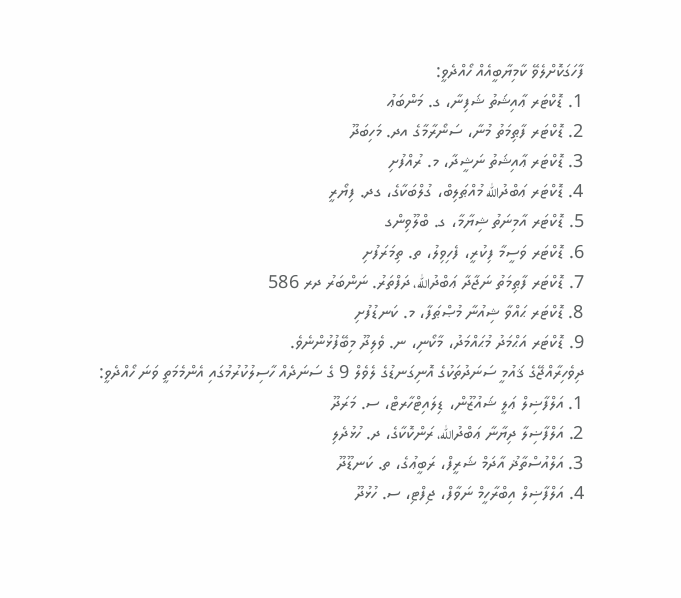ފާހަގަކޮށްލެވޭ ކާމިޔާބީއެއް ހޯއްދެވީ:
1. ޑޮކްޓަރ ޢާއިޝަތު ޝަފިނާ، ގ. މަންބަޢު
2. ޑޮކްޓަރ ފާޠިމަތު މުނާ، ސަނޯރާމާގެ އދ. މަހިބަދޫ
3. ޑޮކްޓަރ ޢާއިޝަތު ނަޝީދާ، މ. ރުއްފުށި
4. ޑޮކްޓަރ ޢަބްދުالله މުއްޠަލިބް، ގުލްބަކާގެ، ގދ. ފިޔޯރީ
5. ޑޮކްޓަރ އާމިނަތު ޝިޔާމާ، ގ. ބްލޫވިންގ
6. ޑޮކްޓަރ ވަސީމާ ފިކުރީ، ފެހިވިލު، ތ. ތިމަރަފުށި
7. ޑޮކްޓަރ ފާޠިމަތު ނަޖާދާ ޢަބްދުالله، ދަފްތަރު. ނަންބަރު ދރ 586
8. ޑޮކްޓަރ ޙައްވާ ޝިއުނާ މުޞްޠަފާ، މ. ކަނޑުފުށި
9. ޑޮކްޓަރ އަޙްމަދު މުޙައްމަދު، މާކޯނި، ނ. ވެލިދޫ މިބޭފުޅުންނެވެ.
ދިވެހިރާއްޖޭގެ ޤައުމީ ސަނަދުތަކުގެ އޮނިގަނޑުގެ ލެވެލް 9 ގެ ސަނަދެއް ހާސިލުކުރުމުގައި އެންމެމަތީ ވަނަ ހޯއްދެވީ:
1. އަލްފާޟިލް ޢަލީ ޝައުޒޫން، ޑިލައިޓްހާރޓް، ސ. މަރަދޫ
2. އަލްފާޟިލާ ދިޔާނާ ޢަބްދުالله، ރަންކޮކާގެ، ދ. ހުޅުދެލި
3. އަލްއުސްތާޛު އާދަމް ޝަރީފް، ރަބީޢުގެ، ތ. ކަނޑޫދޫ
4. އަލްފާޟިލް އިބްރާހީމް ނަވާފް، ޖިފްޓި، ސ. ހުޅުދޫ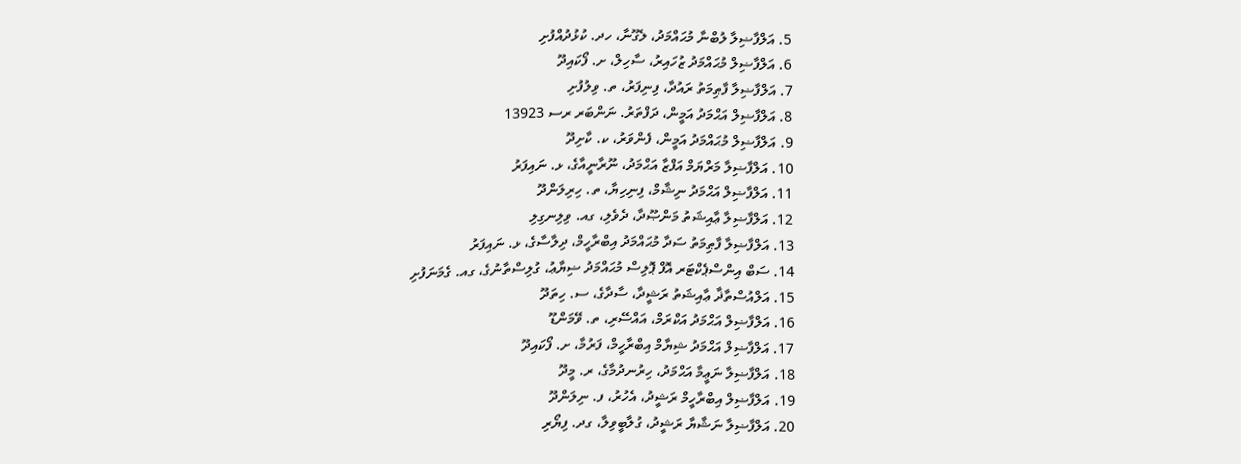5. އަލްފާޟިލާ ލުބްނާ މުޙައްމަދު، ލެގޫނާ، ހދ. ކުޅުދުއްފުށި
6. އަލްފާޟިލް މުޙައްމަދު ޒުހައިރު، ސާހިލް، ށ. ފޯކައިދޫ
7. އަލްފާޟިލާ ފާޠިމަތު ރައުދާ، ފިނިފަރު، ތ. ވިލުފުށި
8. އަލްފާޟިލް އަޙްމަދު އަމީން، ދަފްތަރު. ނަންބަރ ރސ 13923
9. އަލްފާޟިލް މުޙައްމަދު އަމީން، ފެންވަރު، ކ. ކާށިދޫ
10. އަލްފާޟިލާ މަރްޔަމް އަފްޒާ އަޙްމަދު، ނޫރާނީއާގެ، ޅ. ނައިފަރު
11. އަލްފާޟިލް އަޙްމަދު ނިޝާމް، ފިނިހިޔާ، ތ. ހިރިލަންދޫ
12. އަލްފާޟިލާ ޢާއިޝަތު މަންޞޫދާ، ދެވެލި، ގއ. ވިލިނގިލި
13. އަލްފާޟިލާ ފާޠިމަތު ސަދާ މުޙައްމަދު އިބްރާހީމް، ދިލާސާގެ، ޅ. ނައިފަރު
14. ސަބް އިންސްޕެކްޓަރ އޮފް ޕޮލިސް މުޙައްމަދު ޟިޔާޢު، ގުލިސްތާނުގެ، ގއ. ގެމަނަފުށި
15. އަލްއުސްތާޛާ ޢާއިޝަތު ރަޝީދާ، ސާދާގެ، ސ. ހިތަދޫ
16. އަލްފާޟިލް އަޙްމަދު އަކްރަމް، އައްސޭރި، ތ. ވޭމަންޑޫ
17. އަލްފާޟިލް އަޙްމަދު ޝިޔާމް އިބްރާހީމް، ފަރުމާ، ށ. ފޯކައިދޫ
18. އަލްފާޟިލާ ނަޢީމާ އަޙްމަދު، ހިރުނދުމާގެ، ރ. މީދޫ
19. އަލްފާޟިލް އިބްރާހީމް ރަޝީދު، އެހުރު، ފ. ނިލަންދޫ
20. އަލްފާޟިލާ ނަޝާޔާ ރަޝީދު، ގުލާބީވިލާ، ގދ. ފިޔޯރި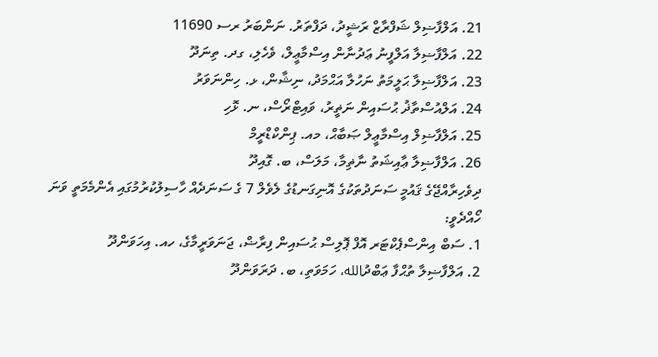21. އަލްފާޟިލް ޝަފްރާޒް ރަޝީދު، ދަފްތަރު. ނަންބަރު ރސ 11690
22. އަލްފާޟިލާ އަލްފީނު ޢަދުނާން އިސްމާޢީލް، ވެހެލި، ގދ. ތިނަދޫ
23. އަލްފާޟިލާ ޙަލީމަތު ނަހުލާ އަޙްމަދު، ނިޝާން، ޅ. ހިންނަވަރު
24. އަލްއުސްތާޛު ޙުސައިން ނަޡީރު، ވައިޓްރޯސް، ނ. ޅޮހި
25. އަލްފާޟިލް އިސްމާޢީލް ޞަބާޙް، މއ. ޕިންކްޑްރީމް
26. އަލްފާޟިލާ ޢާއިޝަތު ނާޡިމާ، މަލަސް، ބ. ގޮއިދޫ
ދިވެހިރާއްޖޭގެ ޤައުމީ ސަނަދުތަކުގެ އޮނިގަނޑުގެ ލެވެލް 7 ގެ ސަނަދެއް ހާސިލުކުރުމުގައި އެންމެމަތީ ވަނަ ހޯއްދެވީ:
1. ސަބް އިންސްޕެކްޓަރ އޮފް ޕޮލިސް ޙުސައިން ފިރާޟް، ޖަނަވަރީމާގެ، ހއ. އިހަވަންދޫ
2. އަލްފާޟިލާ ތުޙްފާ ޢަބްދުالله، ހަމަވަތި، ބ. ދަރަވަންދޫ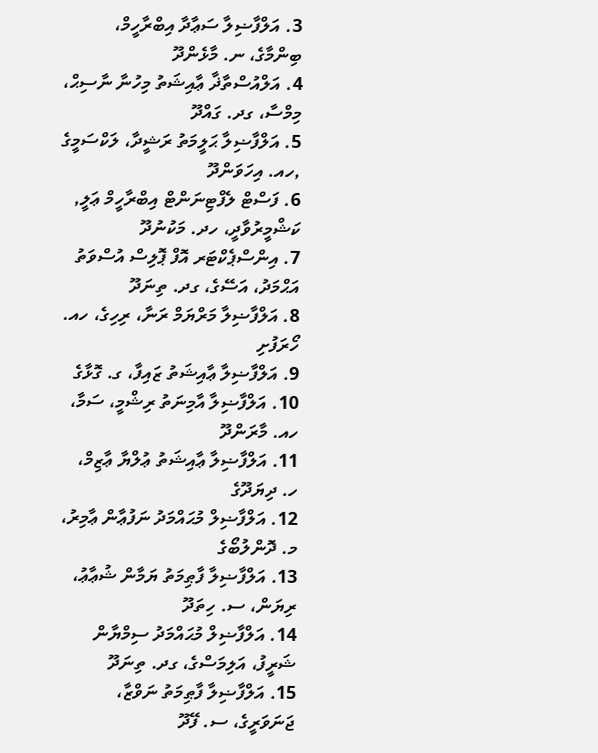3. އަލްފާޟިލާ ސަޢާދާ އިބްރާހީމް، ބިންމާގެ، ނ. މާޅެންދޫ
4. އަލްއުސްތާޛާ ޢާއިޝަތު މިހުނާ ނާސިޙް، މިމްސާ، ގދ. ގައްދޫ
5. އަލްފާޟިލާ ޙަލީމަތު ރަޝީދާ، ލަކްސަމީގެ ,ހއ. އިހަވަންދޫ
6. ފަސްޓް ލެފްޓިނަންޓް އިބްރާހީމް ޢަލީ, ކަޝްމީރުވާދީ، ހދ. މަކުނުދޫ
7. އިންސްޕެކްޓަރ އޮފް ޕޮލިސް އުސްވަތު އަޙްމަދު، އަސޭގެ، ގދ. ތިނަދޫ
8. އަލްފާޟިލާ މަރްޔަމް ރަނާ، ރިހިގެ، ހއ. ހޯރަފުށި
9. އަލްފާޟިލާ ޢާއިޝަތު ޒައިފާ، ގ. ގޮޅާގެ
10. އަލްފާޟިލާ އާމިނަތު ރިޝްމީ، ސަމާ، ހއ. މާރަންދޫ
11. އަލްފާޟިލާ ޢާއިޝަތު ޢުލްޔާ ޢާޒިމް، ހ. ދިޔަދޫގެ
12. އަލްފާޟިލް މުޙައްމަދު ނަފުޢާން ޢާމިރު، މ. ދޮންލުބޯގެ
13. އަލްފާޟިލާ ފާޠިމަތު ޔަމާން ޝުޢާޢު، ރިޔަން، ސ. ހިތަދޫ
14. އަލްފާޟިލް މުޙައްމަދު ސިމްޔާން ޝަރީފު، އަލިމަސްގެ، ގދ. ތިނަދޫ
15. އަލްފާޟިލާ ފާޠިމަތު ނަވްޒާ، ޖަނަވަރީގެ، ސ. ފޭދޫ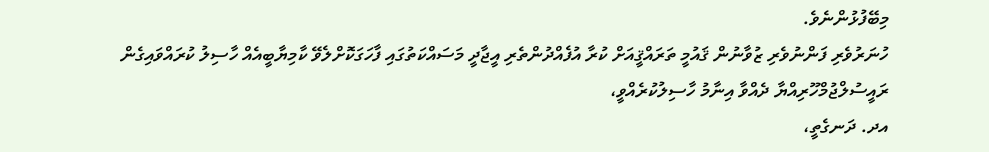މިބޭފުޅުންނެވެ.
ހުނަރުވެރި ފަންނުވެރި ޒުވާނުން ޤައުމީ ތަރައްޤީއަށް ކުރާ އުފެއްދުންތެރި އީޖާދީ މަސައްކަތުގައި ފާހަގަކޮށްލެވޭ ކާމިޔާބީއެއް ހާސިލު ކުރައްވައިގެން ރައީސުލްޖުމްހޫރިއްޔާ ދެއްވާ އިނާމު ހާސިލުކުރެއްވީ،
އދ. ދަނގެތީ،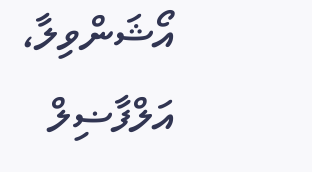އޯޝަންވިލާ، އަލްފާޟިލް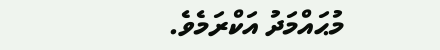މުޙައްމަދު އަކްރަމެވެ.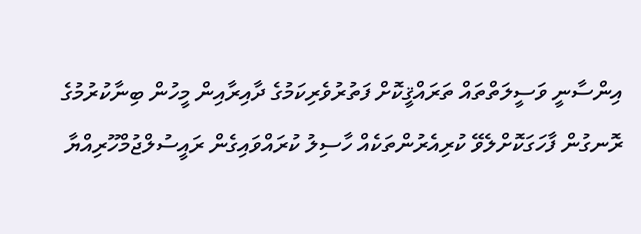އިންސާނީ ވަސީލަތްތައް ތަރައްޤީކޮށް ފަތުރުވެރިކަމުގެ ދާއިރާއިން މީހުން ބިނާކުރުމުގެ ރޮނގުން ފާހަގަކޮށްލެވޭ ކުރިއެރުންތަކެއް ހާސިލު ކުރައްވައިގެން ރައީސުލްޖުމްހޫރިއްޔާ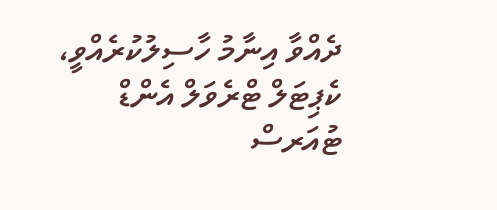ދެއްވާ އިނާމު ހާސިލުކުރެއްވީ، ކެޕިޓަލް ޓްރެވަލް އެންޑް ޓުއަރސް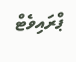ޕްރައިވެޓް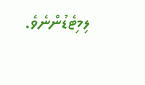ލިމިޓެޑުންނެވެ.